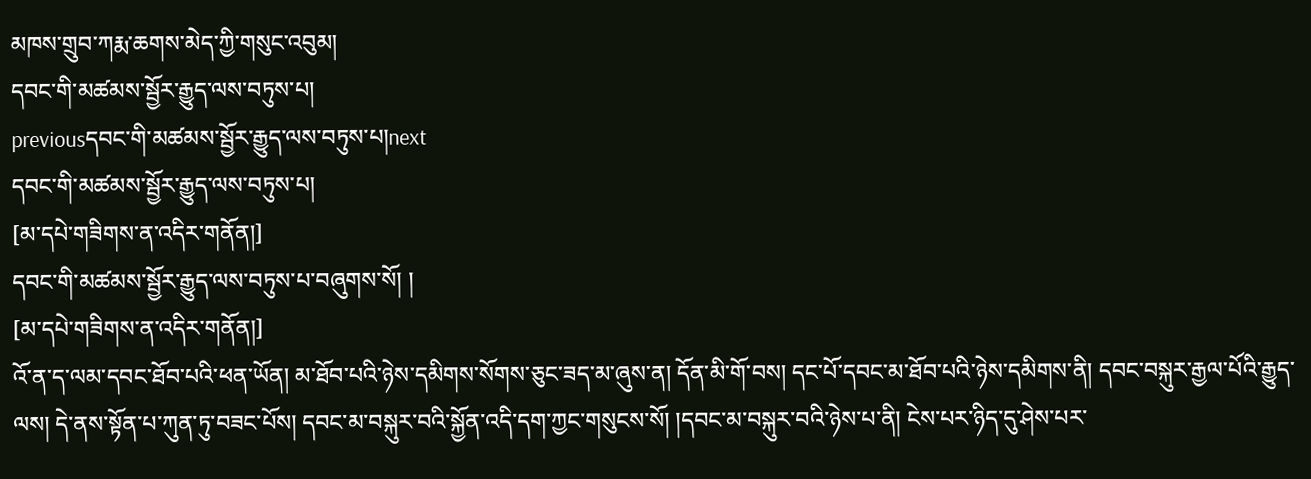མཁས་གྲུབ་ཀརྨ་ཆགས་མེད་ཀྱི་གསུང་འབུམ།
དབང་གི་མཚམས་སྦྱོར་རྒྱུད་ལས་བཏུས་པ།
previousདབང་གི་མཚམས་སྦྱོར་རྒྱུད་ལས་བཏུས་པ།next
དབང་གི་མཚམས་སྦྱོར་རྒྱུད་ལས་བཏུས་པ།
[མ་དཔེ་གཟིགས་ན་འདིར་གནོན།]
དབང་གི་མཚམས་སྦྱོར་རྒྱུད་ལས་བཏུས་པ་བཞུགས་སོ། །
[མ་དཔེ་གཟིགས་ན་འདིར་གནོན།]
འོ་ན་ད་ལམ་དབང་ཐོབ་པའི་ཕན་ཡོན། མ་ཐོབ་པའི་ཉེས་དམིགས་སོགས་ཅུང་ཟད་མ་ཞུས་ན། དོན་མི་གོ་བས། དང་པོ་དབང་མ་ཐོབ་པའི་ཉེས་དམིགས་ནི། དབང་བསྐུར་རྒྱལ་པོའི་རྒྱུད་ལས། དེ་ནས་སྟོན་པ་ཀུན་ཏུ་བཟང་པོས། དབང་མ་བསྐུར་བའི་སྐྱོན་འདི་དག་ཀྱང་གསུངས་སོ། །དབང་མ་བསྐུར་བའི་ཉེས་པ་ནི། ངེས་པར་ཉིད་དུ་ཤེས་པར་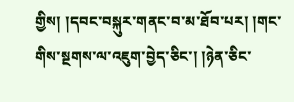གྱིས། །དབང་བསྐུར་གནང་བ་མ་ཐོབ་པར། །གང་གིས་སྔགས་ལ་འཇུག་བྱེད་ཅིང་། །ཉེན་ཅིང་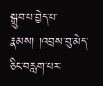སྒྲུབ་པ་བྱེད་པ་རྣམས། །འབྲས་བུ་མེད་ཅིང་བརླག་པར་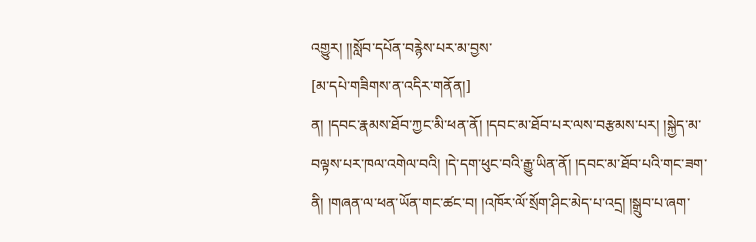འགྱུར། །།སློབ་དཔོན་བརྙེས་པར་མ་བྱས་
[མ་དཔེ་གཟིགས་ན་འདིར་གནོན།]
ན། །དབང་རྣམས་ཐོབ་ཀྱང་མི་ཕན་ནོ། །དབང་མ་ཐོབ་པར་ལས་བརྩམས་པར། །སྐྱེད་མ་བལྟས་པར་ཁལ་འགེལ་བའི། །དེ་དག་ཕུང་བའི་རྒྱུ་ཡིན་ནོ། །དབང་མ་ཐོབ་པའི་གང་ཟག་ནི། །གཞན་ལ་ཕན་ཡོན་གང་ཚང་བ། །འཁོར་ལོ་སྲོག་ཤིང་མེད་པ་འདྲ། །སྒྲུབ་པ་ཞག་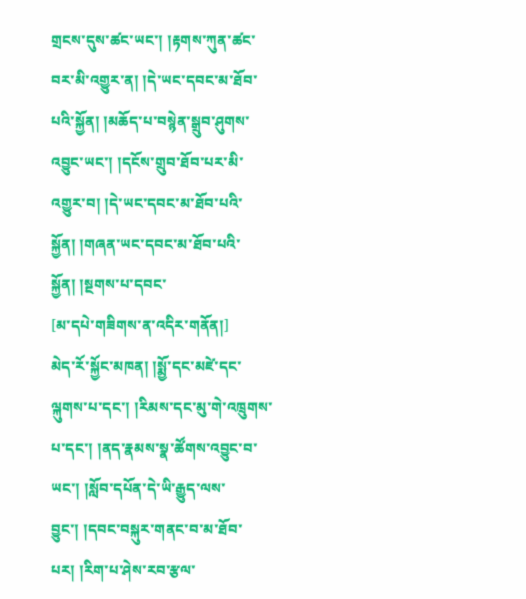གྲངས་དུས་ཚང་ཡང་། །རྟགས་ཀུན་ཚང་བར་མི་འགྱུར་ན། །དེ་ཡང་དབང་མ་ཐོབ་པའི་སྐྱོན། །མཆོད་པ་བསྙེན་སྒྲུབ་ཤུགས་འབྱུང་ཡང་། །དངོས་གྲུབ་ཐོབ་པར་མི་འགྱུར་བ། །དེ་ཡང་དབང་མ་ཐོབ་པའི་སྐྱོན། །གཞན་ཡང་དབང་མ་ཐོབ་པའི་སྐྱོན། །སྔགས་པ་དབང་
[མ་དཔེ་གཟིགས་ན་འདིར་གནོན།]
མེད་རོ་སྐྱོང་མཁན། །སྨྱོ་དང་མཛེ་དང་ལྐུགས་པ་དང་། །རིམས་དང་མུ་གེ་འཁྲུགས་པ་དང་། །ནད་རྣམས་སྣ་ཚོགས་འབྱུང་བ་ཡང་། །སློབ་དཔོན་དེ་ཡི་རྒྱུད་ལས་བྱུང་། །དབང་བསྐུར་གནང་བ་མ་ཐོབ་པར། །རིག་པ་ཤེས་རབ་རྩལ་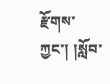རྫོགས་ཀྱང་། །སློབ་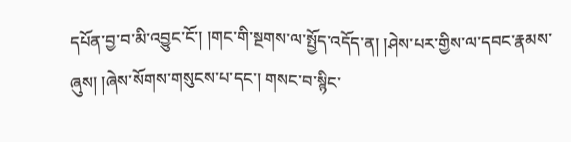དཔོན་བྱ་བ་མི་འབྱུང་ངོ་། །གང་གི་སྔགས་ལ་སྤྱོད་འདོད་ན། །ཤེས་པར་གྱིས་ལ་དབང་རྣམས་ཞུས། །ཞེས་སོགས་གསུངས་པ་དང་། གསང་བ་སྙིང་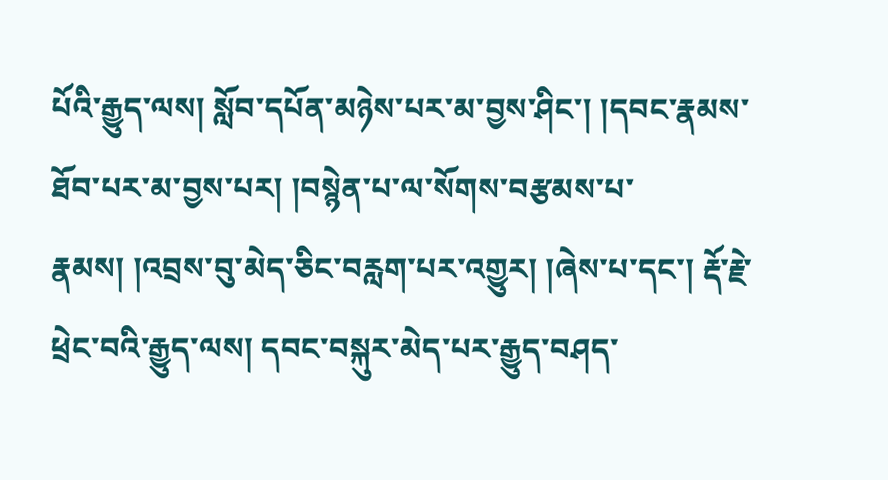པོའི་རྒྱུད་ལས། སློབ་དཔོན་མཉེས་པར་མ་བྱས་ཤིང་། །དབང་རྣམས་ཐོབ་པར་མ་བྱས་པར། །བསྙེན་པ་ལ་སོགས་བརྩམས་པ་རྣམས། །འབྲས་བུ་མེད་ཅིང་བརླག་པར་འགྱུར། །ཞེས་པ་དང་། རྡོ་རྗེ་ཕྲེང་བའི་རྒྱུད་ལས། དབང་བསྐུར་མེད་པར་རྒྱུད་བཤད་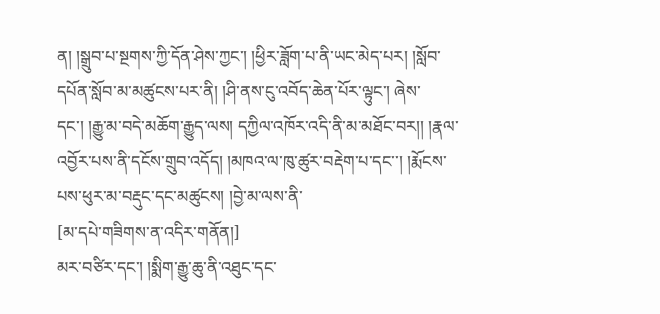ན། །སྒྲུབ་པ་སྔགས་ཀྱི་དོན་ཤེས་ཀྱང་། །ཕྱིར་ཟློག་པ་ནི་ཡང་མེད་པར། །སློབ་དཔོན་སློབ་མ་མཚུངས་པར་ནི། །ཤི་ནས་ངུ་འབོད་ཆེན་པོར་ལྟུང་། ཞེས་དང་། །རྒྱུ་མ་བདེ་མཆོག་རྒྱུད་ལས། དཀྱིལ་འཁོར་འདི་ནི་མ་མཐོང་བར།། །རྣལ་འབྱོར་པས་ནི་དངོས་གྲུབ་འདོད། །མཁའ་ལ་ཁུ་ཚུར་བརྡེག་པ་དང་་། །རྨོངས་པས་ཕུར་མ་བརྡུང་དང་མཚུངས། །བྱེ་མ་ལས་ནི་
[མ་དཔེ་གཟིགས་ན་འདིར་གནོན།]
མར་བཙིར་དང་། །སྨིག་རྒྱུ་ཆུ་ནི་འཐུང་དང་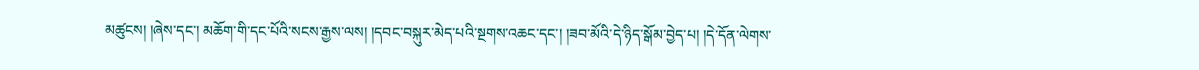མཚུངས། །ཞེས་དང་། མཆོག་གི་དང་པོའི་སངས་རྒྱས་ལས། །དབང་བསྐུར་མེད་པའི་སྔགས་འཆང་དང་། །ཟབ་མོའི་དེ་ཉིད་སྒོམ་བྱེད་པ། །དེ་དོན་ལེགས་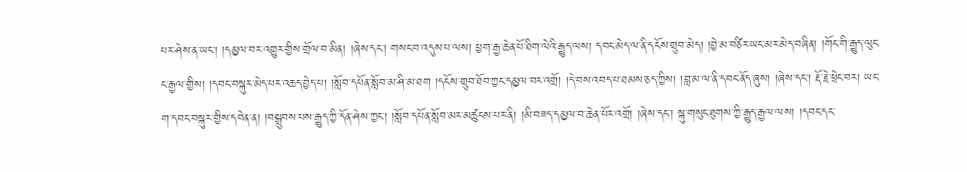པར་ཤེས་ན་ཡང་། །དམྱལ་བར་འགྱུར་གྱིས་གྲོལ་བ་མིན། །ཞེས་དང་། གསང་བ་འདུས་པ་ལས། ཕྱག་རྒྱ་ཆེན་པོ་ཐིག་ལེའི་རྒྱུད་ལས། དབང་མེད་ལ་ནི་དངོས་གྲུབ་མེད། །བྱེ་མ་བཙིར་ཡང་མར་མེད་བཞིན། །གོང་གི་རྒྱུད་ལུང་ང་རྒྱལ་གྱིས། །དབང་བསྐུར་མེད་པར་འཆད་བྱེད་པ། །སློབ་དཔོན་སློབ་མ་ཤི་མ་ཐག །དངོས་གྲུབ་ཐོབ་ཀྱང་དམྱལ་བར་འགྲོ། །དེ་བས་འབད་པ་ཐམས་ཅད་ཀྱིས། །བླ་མ་ལ་ནི་དབང་ནོད་ཞུས། །ཞེས་དང་། རྡོ་རྗེ་ཕྲེང་བར། ཡང་ག་དབང་བསྐུར་གྱིས་དབེན་ན། །བསྒྲུབས་པས་རྒྱུད་ཀྱི་དོན་ཤེས་ཀྱང་། །སློབ་དཔོན་སློབ་མར་མཚུངས་པར་ནི། །མི་བཟད་དམྱལ་བ་ཆེན་པོར་འགྲོ། །ཞེས་དང་། སྐུ་གསུང་ཐུགས་ཀྱི་རྒྱུད་རྒྱལ་ལས། །དབང་དང་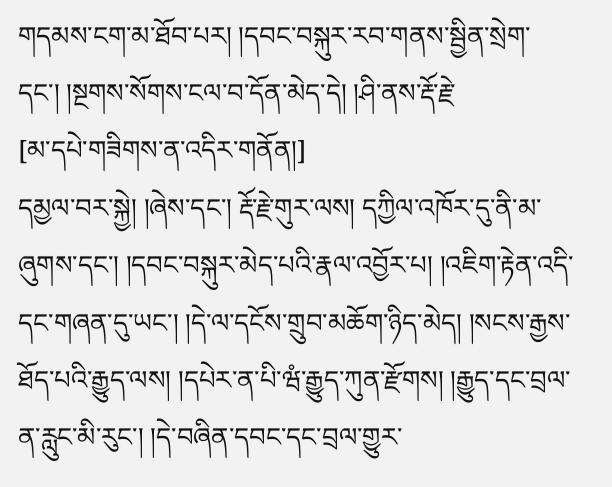གདམས་ངག་མ་ཐོབ་པར། །དབང་བསྐུར་རབ་གནས་སྦྱིན་སྲེག་དང་། །སྔགས་སོགས་ངལ་བ་དོན་མེད་དེ། །ཤི་ནས་རྡོ་རྗེ་
[མ་དཔེ་གཟིགས་ན་འདིར་གནོན།]
དམྱལ་བར་སྐྱེ། །ཞེས་དང་། རྡོ་རྗེ་གུར་ལས། དཀྱིལ་འཁོར་དུ་ནི་མ་ཞུགས་དང་། །དབང་བསྐུར་མེད་པའི་རྣལ་འབྱོར་པ། །འཇིག་རྟེན་འདི་དང་གཞན་དུ་ཡང་། །དེ་ལ་དངོས་གྲུབ་མཆོག་ཉིད་མེད། །སངས་རྒྱས་ཐོད་པའི་རྒྱུད་ལས། །དཔེར་ན་པི་ཝཾ་རྒྱུད་ཀུན་རྫོགས། །རྒྱུད་དང་བྲལ་ན་རླུང་མི་རུང་། །དེ་བཞིན་དབང་དང་བྲལ་གྱུར་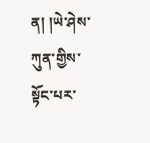ན། །ཡེ་ཤེས་ཀུན་གྱིས་སྟོང་པར་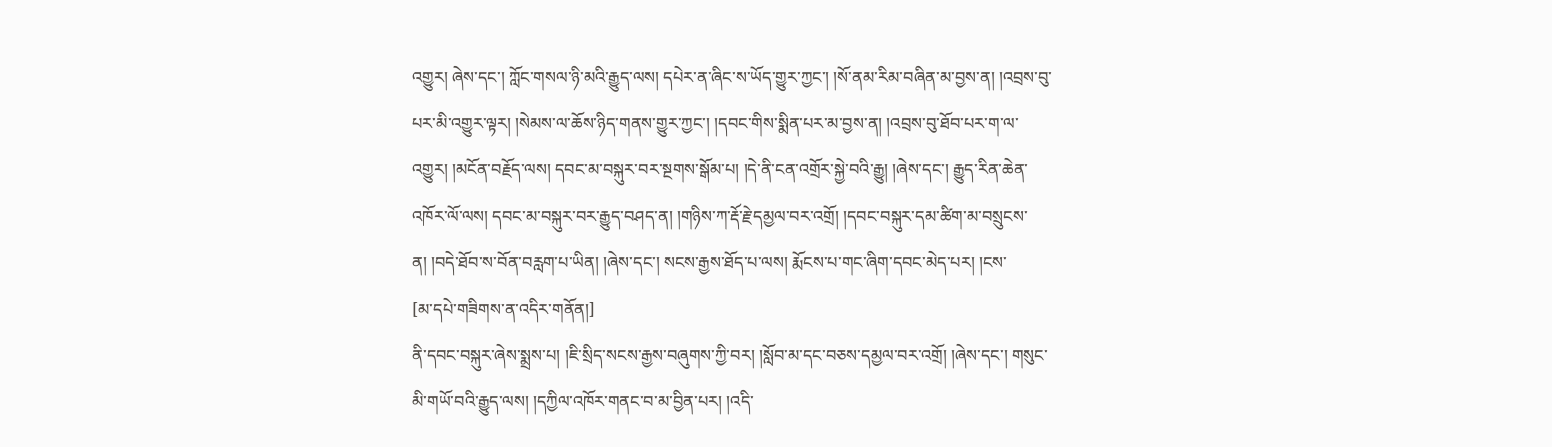འགྱུར། ཞེས་དང་། ཀློང་གསལ་ཉི་མའི་རྒྱུད་ལས། དཔེར་ན་ཞིང་ས་ཡོད་གྱུར་ཀྱང་། །སོ་ནམ་རིམ་བཞིན་མ་བྱས་ན། །འབྲས་བུ་པར་མི་འགྱུར་ལྟར། །སེམས་ལ་ཆོས་ཉིད་གནས་གྱུར་ཀྱང་། །དབང་གིས་སྨིན་པར་མ་བྱས་ན། །འབྲས་བུ་ཐོབ་པར་ག་ལ་འགྱུར། །མངོན་བརྗོད་ལས། དབང་མ་བསྐུར་བར་སྔགས་སྒོམ་པ། །དེ་ནི་ངན་འགྲོར་སྐྱེ་བའི་རྒྱུ། །ཞེས་དང་། རྒྱུད་རིན་ཆེན་འཁོར་ལོ་ལས། དབང་མ་བསྐུར་བར་རྒྱུད་བཤད་ན། །གཉིས་ཀ་རྡོ་རྗེ་དམྱལ་བར་འགྲོ། །དབང་བསྐུར་དམ་ཚིག་མ་བསྲུངས་ན། །བདེ་ཐོབ་ས་བོན་བརླག་པ་ཡིན། །ཞེས་དང་། སངས་རྒྱས་ཐོད་པ་ལས། རྨོངས་པ་གང་ཞིག་དབང་མེད་པར། །ངས་
[མ་དཔེ་གཟིགས་ན་འདིར་གནོན།]
ནི་དབང་བསྐུར་ཞེས་སྨྲས་པ། །ཇི་སྲིད་སངས་རྒྱས་བཞུགས་ཀྱི་བར། །སློབ་མ་དང་བཅས་དམྱལ་བར་འགྲོ། །ཞེས་དང་། གསུང་མི་གཡོ་བའི་རྒྱུད་ལས། །དཀྱིལ་འཁོར་གནང་བ་མ་བྱིན་པར། །འདི་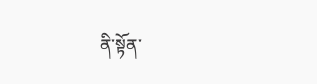ནི་སྟོན་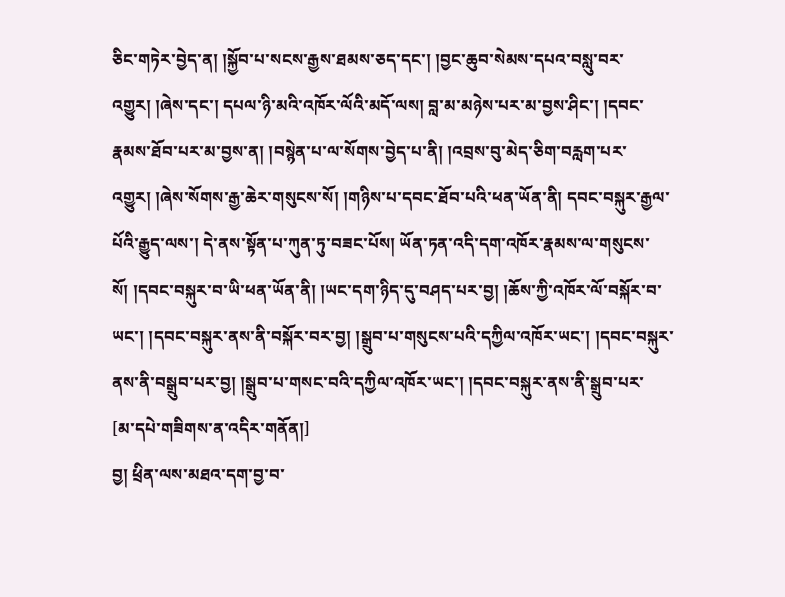ཅིང་གཏེར་བྱེད་ན། །སྐྱོབ་པ་སངས་རྒྱས་ཐམས་ཅད་དང་། །བྱང་ཆུབ་སེམས་དཔའ་བསླུ་བར་འགྱུར། །ཞེས་དང་། དཔལ་ཉི་མའི་འཁོར་ལོའི་མདོ་ལས། བླ་མ་མཉེས་པར་མ་བྱས་ཤིང་། །དབང་རྣམས་ཐོབ་པར་མ་བྱས་ན། །བསྙེན་པ་ལ་སོགས་བྱེད་པ་ནི། །འབྲས་བུ་མེད་ཅིག་བརླག་པར་འགྱུར། །ཞེས་སོགས་རྒྱ་ཆེར་གསུངས་སོ། །གཉིས་པ་དབང་ཐོབ་པའི་ཕན་ཡོན་ནི། དབང་བསྐུར་རྒྱལ་པོའི་རྒྱུད་ལས་། དེ་ནས་སྟོན་པ་ཀུན་ཏུ་བཟང་པོས། ཡོན་ཏན་འདི་དག་འཁོར་རྣམས་ལ་གསུངས་སོ། །དབང་བསྐུར་བ་ཡི་ཕན་ཡོན་ནི། །ཡང་དག་ཉིད་དུ་བཤད་པར་བྱ། །ཆོས་ཀྱི་འཁོར་ལོ་བསྐོར་བ་ཡང་། །དབང་བསྐུར་ནས་ནི་བསྐོར་བར་བྱ། །སྒྲུབ་པ་གསུངས་པའི་དཀྱིལ་འཁོར་ཡང་། །དབང་བསྐུར་ནས་ནི་བསྒྲུབ་པར་བྱ། །སྒྲུབ་པ་གསང་བའི་དཀྱིལ་འཁོར་ཡང་། །དབང་བསྐུར་ནས་ནི་སྒྲུབ་པར་
[མ་དཔེ་གཟིགས་ན་འདིར་གནོན།]
བྱ། ཕྲིན་ལས་མཐའ་དག་བྱ་བ་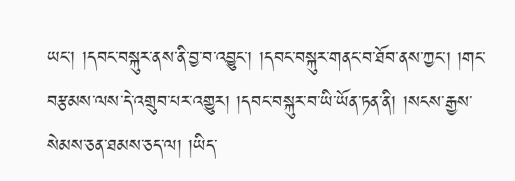ཡང་། །དབང་བསྐུར་ནས་ནི་བྱ་བ་འབྱུང་། །དབང་བསྐུར་གནང་བ་ཐོབ་ནས་ཀྱང་། །གང་བརྩམས་ལས་དེ་འགྲུབ་པར་འགྱུར། །དབང་བསྐུར་བ་ཡི་ཡོན་ཏན་ནི། །སངས་རྒྱས་སེམས་ཅན་ཐམས་ཅད་ལ། །ཡིད་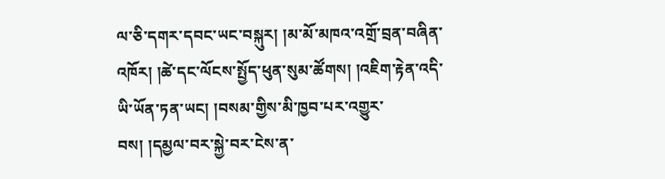ལ་ཅི་དགར་དབང་ཡང་བསྐུར། །མ་མོ་མཁའ་འགྲོ་བྲན་བཞིན་འཁོར། །ཚེ་དང་ལོངས་སྤྱོད་ཕུན་སུམ་ཚོགས། །འཇིག་རྟེན་འདི་ཡི་ཡོན་ཏན་ཡང། །བསམ་གྱིས་མི་ཁྱབ་པར་འགྱུར་བས། །དམྱལ་བར་སྐྱེ་བར་ངེས་ན་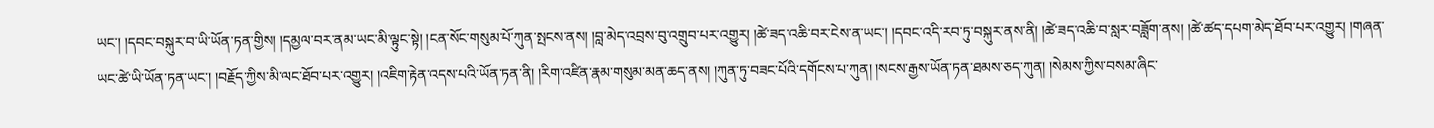ཡང་། །དབང་བསྐུར་བ་ཡི་ཡོན་ཏན་གྱིས། །དམྱལ་བར་ནམ་ཡང་མི་ལྟུང་སྟེ། །ངན་སོང་གསུམ་པོ་ཀུན་སྤངས་ནས། །བླ་མེད་འབྲས་བུ་འགྲུབ་པར་འགྱུར། །ཚེ་ཟད་འཆི་བར་ངེས་ན་ཡང་། །དབང་འདི་རབ་ཏུ་བསྐུར་ནས་ནི། །ཚེ་ཟད་འཆི་བ་སླར་བཟློག་ནས། །ཚེ་ཚད་དཔག་མེད་ཐོབ་པར་འགྱུར། །གཞན་ཡང་ཚེ་ཡི་ཡོན་ཏན་ཡང་། །བརྗོད་ཀྱིས་མི་ལང་ཐོབ་པར་འགྱུར། །འཇིག་རྟེན་འདས་པའི་ཡོན་ཏན་ནི། །རིག་འཛིན་རྣམ་གསུམ་མན་ཆད་ནས། །ཀུན་ཏུ་བཟང་པོའི་དགོངས་པ་ཀུན། །སངས་རྒྱས་ཡོན་ཏན་ཐམས་ཅད་ཀུན། །སེམས་ཀྱིས་བསམ་ཞིང་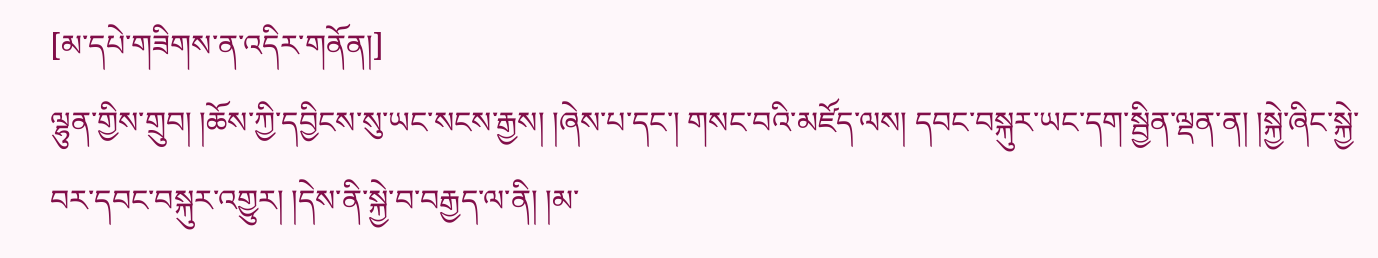[མ་དཔེ་གཟིགས་ན་འདིར་གནོན།]
ལྷུན་གྱིས་གྲུབ། །ཆོས་ཀྱི་དབྱིངས་སུ་ཡང་སངས་རྒྱས། །ཞེས་པ་དང་། གསང་བའི་མཛོད་ལས། དབང་བསྐུར་ཡང་དག་སྦྱིན་ལྡན་ན། །སྐྱེ་ཞིང་སྐྱེ་བར་དབང་བསྐུར་འགྱུར། །དེས་ནི་སྐྱེ་བ་བརྒྱད་ལ་ནི། །མ་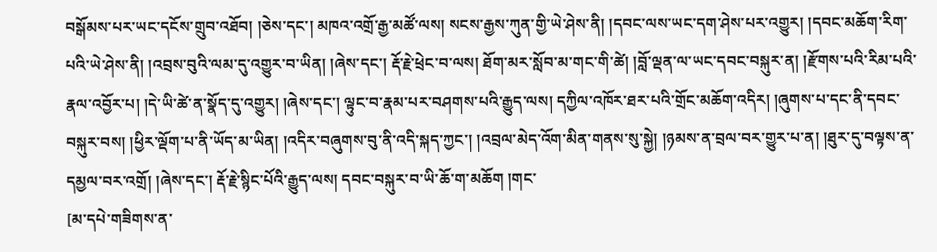བསྒོམས་པར་ཡང་དངོས་གྲུབ་འཐོབ། །ཅེས་དང་། མཁའ་འགྲོ་རྒྱ་མཚོ་ལས། སངས་རྒྱས་ཀུན་གྱི་ཡེ་ཤེས་ནི། །དབང་ལས་ཡང་དག་ཤེས་པར་འགྱུར། །དབང་མཆོག་རིག་པའི་ཡེ་ཤེས་ནི། །འབྲས་བུའི་ལམ་དུ་འགྱུར་བ་ཡིན། །ཞེས་དང་། རྡོ་རྗེ་ཕྲེང་བ་ལས། ཐོག་མར་སློབ་མ་གང་གི་ཚེ། །བློ་ལྡན་ལ་ཡང་དབང་བསྐུར་ན། །རྫོགས་པའི་རིམ་པའི་རྣལ་འབྱོར་པ། །དེ་ཡི་ཚེ་ན་སྣོད་དུ་འགྱུར། །ཞེས་དང་། ལྟུང་བ་རྣམ་པར་བཤགས་པའི་རྒྱུད་ལས། དཀྱིལ་འཁོར་ཐར་པའི་གྲོང་མཆོག་འདིར། །ཞུགས་པ་དང་ནི་དབང་བསྐུར་བས། །ཕྱིར་ལྡོག་པ་ནི་ཡོད་མ་ཡིན། །འདིར་བཞུགས་བུ་ནི་འདི་སྐད་ཀྱང་། །འབྲལ་མེད་འོག་མིན་གནས་སུ་སྐྱེ། །ཉམས་ན་བྲལ་བར་གྱུར་པ་ན། །ཐུར་དུ་བལྟས་ན་དམྱལ་བར་འགྲོ། །ཞེས་དང་། རྡོ་རྗེ་སྙིང་པོའི་རྒྱུད་ལས། དབང་བསྐུར་བ་ཡི་ཆོ་ག་མཆོག །གང་
[མ་དཔེ་གཟིགས་ན་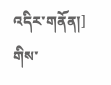འདིར་གནོན།]
གིས་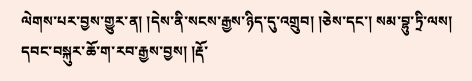ལེགས་པར་བྱས་གྱུར་ན། །དེས་ནི་སངས་རྒྱས་ཉིད་དུ་འགྲུབ། །ཅེས་དང་། སམ་བྷུ་ཏྲི་ལས། དབང་བསྐུར་ཆོ་ག་རབ་རྒྱས་བྱས། །རྡོ་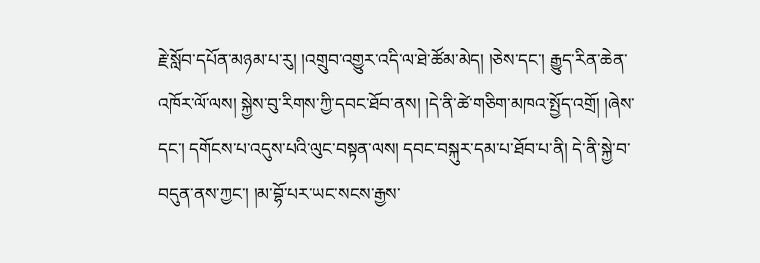རྗེ་སློབ་དཔོན་མཉམ་པ་རུ། །འགྲུབ་འགྱུར་འདི་ལ་ཐེ་ཚོམ་མེད། །ཅེས་དང་། རྒྱུད་རིན་ཆེན་འཁོར་ལོ་ལས། སྐྱེས་བུ་རིགས་ཀྱི་དབང་ཐོབ་ནས། །དེ་ནི་ཚེ་གཅིག་མཁའ་སྤྱོད་འགྲོ། །ཞེས་དང་། དགོངས་པ་འདུས་པའི་ལུང་བསྟན་ལས། དབང་བསྐུར་དམ་པ་ཐོབ་པ་ནི། དེ་ནི་སྐྱེ་བ་བདུན་ནས་ཀྱང་། །མ་བྷོ་པར་ཡང་སངས་རྒྱས་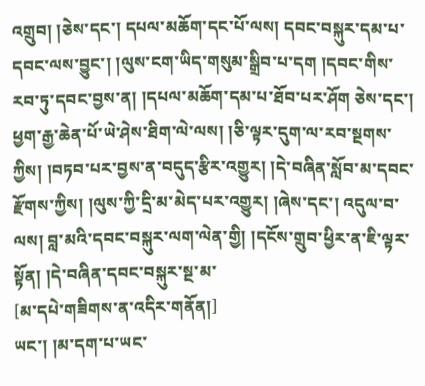འགྲུབ། །ཅེས་དང་། དཔལ་མཆོག་དང་པོ་ལས། དབང་བསྐུར་དམ་པ་དབང་ལས་བྱུང་། །ལུས་ངག་ཡིད་གསུམ་སྒྲིབ་པ་དག །དབང་གིས་རབ་ཏུ་དབང་བྱས་ན། །དཔལ་མཆོག་དམ་པ་ཐོབ་པར་ཤོག ཅེས་དང་། ཕྱག་རྒྱ་ཆེན་པོ་ཡེ་ཤེས་ཐིག་ལེ་ལས། །ཅི་ལྟར་དུག་ལ་རབ་སྔགས་ཀྱིས། །བཏབ་པར་བྱས་ན་བདུད་རྩིར་འགྱུར། །དེ་བཞིན་སློབ་མ་དབང་རྫོགས་ཀྱིས། །ལུས་ཀྱི་དྲི་མ་མེད་པར་འགྱུར། །ཞེས་དང་། འདུལ་བ་ལས། བླ་མའི་དབང་བསྐུར་ལག་ལེན་གྱི། །དངོས་གྲུབ་ཕྱིར་ན་ཇི་ལྟར་སྟོན། །དེ་བཞིན་དབང་བསྐུར་སྔ་མ་
[མ་དཔེ་གཟིགས་ན་འདིར་གནོན།]
ཡང་། །མ་དག་པ་ཡང་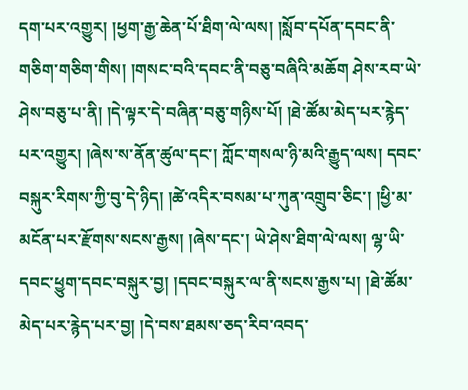དག་པར་འགྱུར། །ཕྱག་རྒྱ་ཆེན་པོ་ཐིག་ལེ་ལས། །སློབ་དཔོན་དབང་ནི་གཅིག་གཅིག་གིས། །གསང་བའི་དབང་ནི་བཅུ་བཞིའི་མཆོག ཤེས་རབ་ཡེ་ཤེས་བཅུ་པ་ནི། །དེ་ལྟར་དེ་བཞིན་བཅུ་གཉིས་པོ། །ཐེ་ཚོམ་མེད་པར་རྙེད་པར་འགྱུར། །ཞེས་ས་ནོན་ཚུལ་དང་། ཀློང་གསལ་ཉི་མའི་རྒྱུད་ལས། དབང་བསྐུར་རིགས་ཀྱི་བུ་དེ་ཉིད། །ཚེ་འདིར་བསམ་པ་ཀུན་འགྲུབ་ཅིང་། །ཕྱི་མ་མངོན་པར་རྫོགས་སངས་རྒྱས། །ཞེས་དང་། ཡེ་ཤེས་ཐིག་ལེ་ལས། ལྷ་ཡི་དབང་ཕྱུག་དབང་བསྐུར་བྱ། །དབང་བསྐུར་ལ་ནི་སངས་རྒྱས་པ། །ཐེ་ཚོམ་མེད་པར་རྙེད་པར་བྱ། །དེ་བས་ཐམས་ཅད་རིབ་འབད་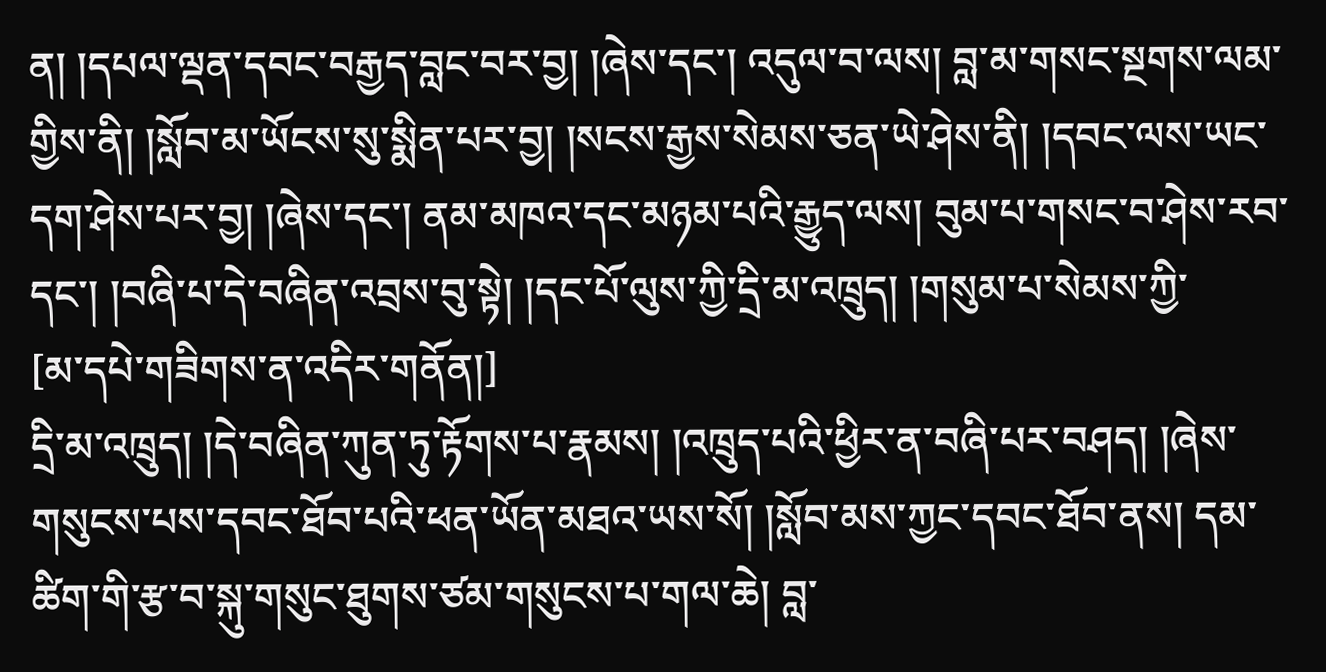ན། །དཔལ་ལྡན་དབང་བརྒྱད་བླང་བར་བྱ། །ཞེས་དང་། འདུལ་བ་ལས། བླ་མ་གསང་སྔགས་ལམ་གྱིས་ནི། །སློབ་མ་ཡོངས་སུ་སྨིན་པར་བྱ། །སངས་རྒྱས་སེམས་ཅན་ཡེ་ཤེས་ནི། །དབང་ལས་ཡང་དག་ཤེས་པར་བྱ། །ཞེས་དང་། ནམ་མཁའ་དང་མཉམ་པའི་རྒྱུད་ལས། བུམ་པ་གསང་བ་ཤེས་རབ་དང་། །བཞི་པ་དེ་བཞིན་འབྲས་བུ་སྟེ། །དང་པོ་ལུས་ཀྱི་དྲི་མ་འཁྲུད། །གསུམ་པ་སེམས་ཀྱི་
[མ་དཔེ་གཟིགས་ན་འདིར་གནོན།]
དྲི་མ་འཁྲུད། །དེ་བཞིན་ཀུན་ཏུ་རྟོགས་པ་རྣམས། །འཁྲུད་པའི་ཕྱིར་ན་བཞི་པར་བཤད། །ཞེས་གསུངས་པས་དབང་ཐོབ་པའི་ཕན་ཡོན་མཐའ་ཡས་སོ། །སློབ་མས་ཀྱང་དབང་ཐོབ་ནས། དམ་ཚིག་གི་རྩ་བ་སྐུ་གསུང་ཐུགས་ཙམ་གསུངས་པ་གལ་ཆེ། བླ་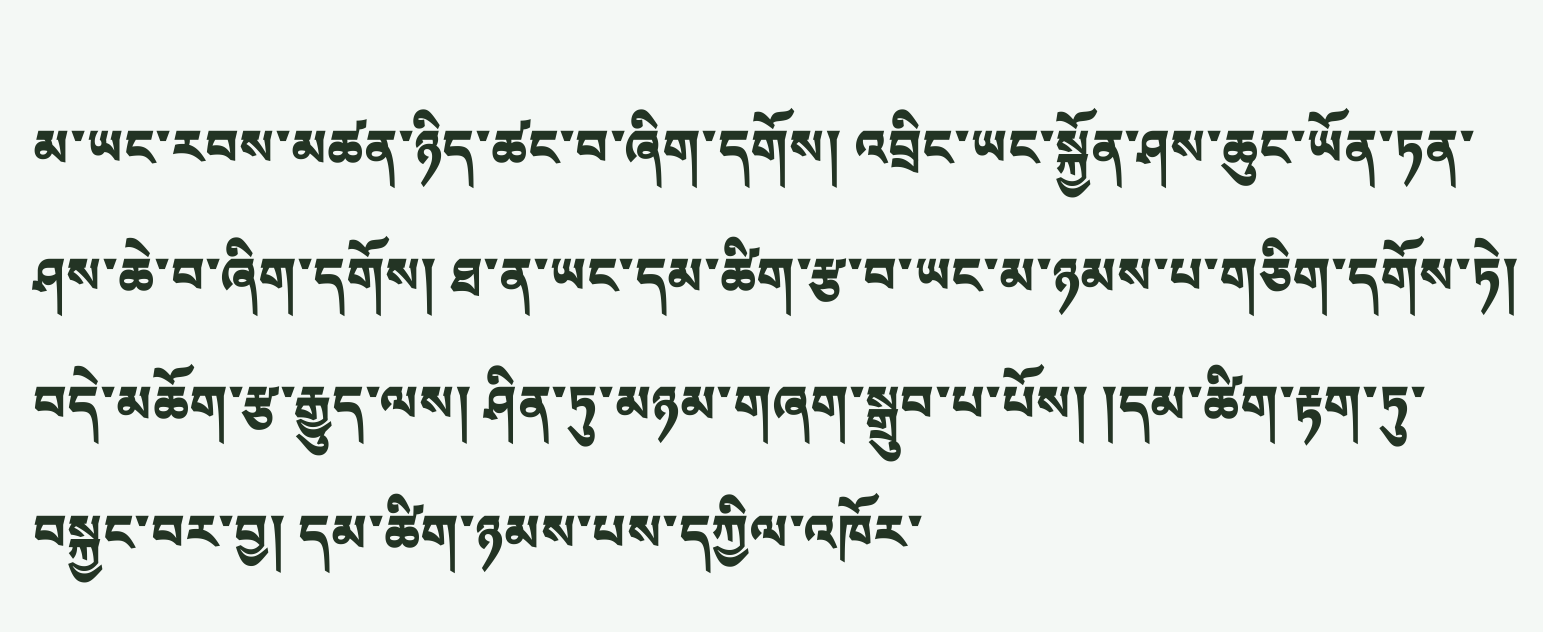མ་ཡང་རབས་མཚན་ཉིད་ཚང་བ་ཞིག་དགོས། འབྲིང་ཡང་སྐྱོན་ཤས་ཆུང་ཡོན་ཏན་ཤས་ཆེ་བ་ཞིག་དགོས། ཐ་ན་ཡང་དམ་ཚིག་རྩ་བ་ཡང་མ་ཉམས་པ་གཅིག་དགོས་ཏེ། བདེ་མཆོག་རྩ་རྒྱུད་ལས། ཤིན་ཏུ་མཉམ་གཞག་སྒྲུབ་པ་པོས། །དམ་ཚིག་རྟག་ཏུ་བསྐྱང་བར་བྱ། དམ་ཚིག་ཉམས་པས་དཀྱིལ་འཁོར་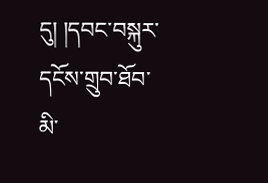དུ། །དབང་བསྐུར་དངོས་གྲུབ་ཐོབ་མི་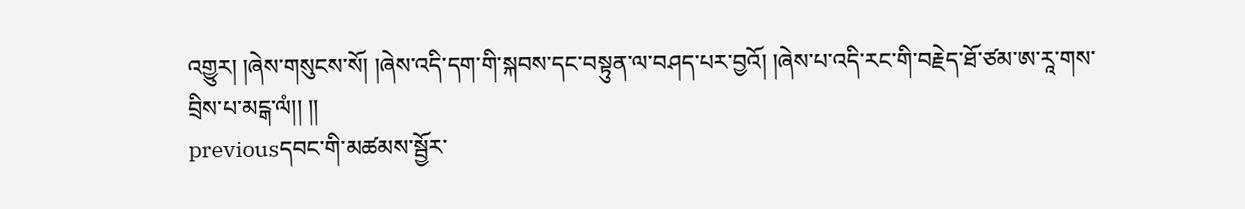འགྱུར། །ཞེས་གསུངས་སོ། །ཞེས་འདི་དག་གི་སྐབས་དང་བསྟུན་ལ་བཤད་པར་བྱའོ། །ཞེས་པ་འདི་རང་གི་བརྗེད་ཐོ་ཙམ་ཨ་རཱ་གས་བྲིས་པ་མངྒ་ལཾ།། །།
previousདབང་གི་མཚམས་སྦྱོར་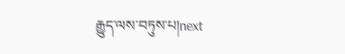རྒྱུད་ལས་བཏུས་པ།next